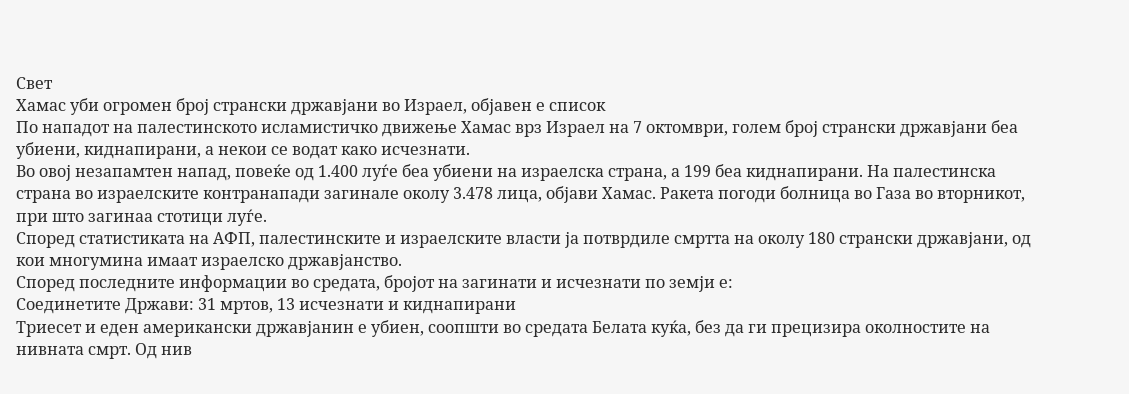Свет
Хамас уби огромен број странски државјани во Израел, објавен е список
По нападот на палестинското исламистичко движење Хамас врз Израел на 7 октомври, голем број странски државјани беа убиени, киднапирани, а некои се водат како исчезнати.
Во овој незапамтен напад, повеќе од 1.400 луѓе беа убиени на израелска страна, а 199 беа киднапирани. На палестинска страна во израелските контранапади загинале околу 3.478 лица, објави Хамас. Ракета погоди болница во Газа во вторникот, при што загинаа стотици луѓе.
Според статистиката на АФП, палестинските и израелските власти ја потврдиле смртта на околу 180 странски државјани, од кои многумина имаат израелско државјанство.
Според последните информации во средата, бројот на загинати и исчезнати по земји е:
Соединетите Држави: 31 мртов, 13 исчезнати и киднапирани
Триесет и еден американски државјанин е убиен, соопшти во средата Белата куќа, без да ги прецизира околностите на нивната смрт. Од нив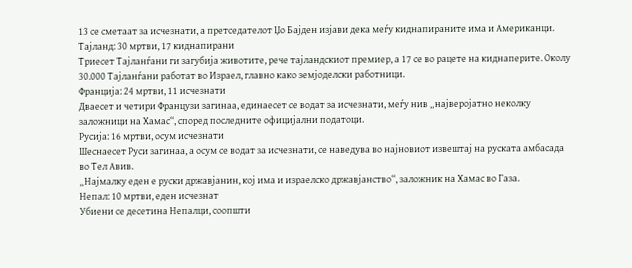13 се сметаат за исчезнати, а претседателот Џо Бајден изјави дека меѓу киднапираните има и Американци.
Тајланд: 30 мртви, 17 киднапирани
Триесет Тајланѓани ги загубија животите, рече тајландскиот премиер, а 17 се во рацете на киднаперите. Околу 30.000 Тајланѓани работат во Израел, главно како земјоделски работници.
Франција: 24 мртви, 11 исчезнати
Дваесет и четири Французи загинаа, единаесет се водат за исчезнати, меѓу нив „најверојатно неколку заложници на Хамас“, според последните официјални податоци.
Русија: 16 мртви, осум исчезнати
Шеснаесет Руси загинаа, а осум се водат за исчезнати, се наведува во најновиот извештај на руската амбасада во Тел Авив.
„Најмалку еден е руски државјанин, кој има и израелско државјанство“, заложник на Хамас во Газа.
Непал: 10 мртви, еден исчезнат
Убиени се десетина Непалци, соопшти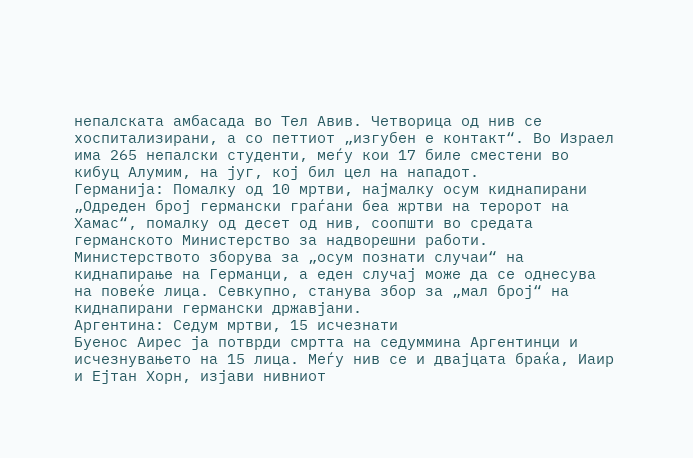непалската амбасада во Тел Авив. Четворица од нив се хоспитализирани, а со петтиот „изгубен е контакт“. Во Израел има 265 непалски студенти, меѓу кои 17 биле сместени во кибуц Алумим, на југ, кој бил цел на нападот.
Германија: Помалку од 10 мртви, најмалку осум киднапирани
„Одреден број германски граѓани беа жртви на теророт на Хамас“, помалку од десет од нив, соопшти во средата германското Министерство за надворешни работи. Министерството зборува за „осум познати случаи“ на киднапирање на Германци, а еден случај може да се однесува на повеќе лица. Севкупно, станува збор за „мал број“ на киднапирани германски државјани.
Аргентина: Седум мртви, 15 исчезнати
Буенос Аирес ја потврди смртта на седуммина Аргентинци и исчезнувањето на 15 лица. Меѓу нив се и двајцата браќа, Иаир и Ејтан Хорн, изјави нивниот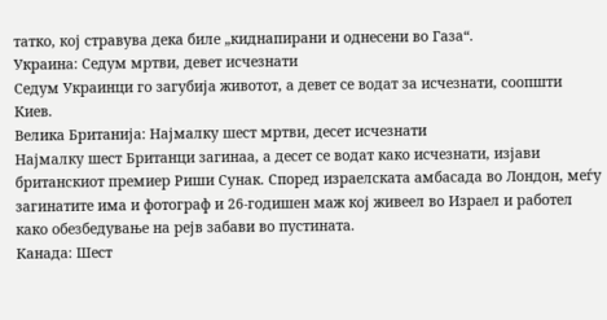татко, кој стравува дека биле „киднапирани и однесени во Газа“.
Украина: Седум мртви, девет исчезнати
Седум Украинци го загубија животот, а девет се водат за исчезнати, соопшти Киев.
Велика Британија: Најмалку шест мртви, десет исчезнати
Најмалку шест Британци загинаа, а десет се водат како исчезнати, изјави британскиот премиер Риши Сунак. Според израелската амбасада во Лондон, меѓу загинатите има и фотограф и 26-годишен маж кој живеел во Израел и работел како обезбедување на рејв забави во пустината.
Канада: Шест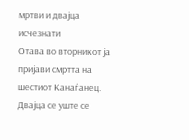мртви и двајца исчезнати
Отава во вторникот ја пријави смртта на шестиот Канаѓанец. Двајца се уште се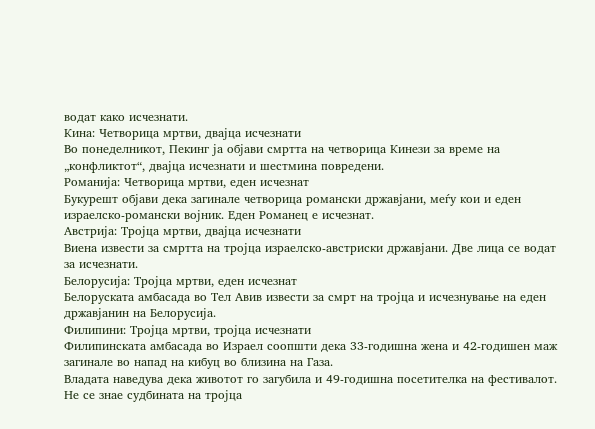водат како исчезнати.
Кина: Четворица мртви, двајца исчезнати
Во понеделникот, Пекинг ја објави смртта на четворица Кинези за време на „конфликтот“, двајца исчезнати и шестмина повредени.
Романија: Четворица мртви, еден исчезнат
Букурешт објави дека загинале четворица романски државјани, меѓу кои и еден израелско-романски војник. Еден Романец е исчезнат.
Австрија: Тројца мртви, двајца исчезнати
Виена извести за смртта на тројца израелско-австриски државјани. Две лица се водат за исчезнати.
Белорусија: Тројца мртви, еден исчезнат
Белоруската амбасада во Тел Авив извести за смрт на тројца и исчезнување на еден државјанин на Белорусија.
Филипини: Тројца мртви, тројца исчезнати
Филипинската амбасада во Израел соопшти дека 33-годишна жена и 42-годишен маж загинале во напад на кибуц во близина на Газа.
Владата наведува дека животот го загубила и 49-годишна посетителка на фестивалот. Не се знае судбината на тројца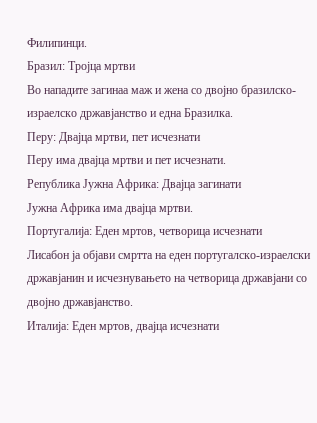Филипинци.
Бразил: Тројца мртви
Во нападите загинаа маж и жена со двојно бразилско-израелско државјанство и една Бразилка.
Перу: Двајца мртви, пет исчезнати
Перу има двајца мртви и пет исчезнати.
Република Јужна Африка: Двајца загинати
Јужна Африка има двајца мртви.
Португалија: Еден мртов, четворица исчезнати
Лисабон ја објави смртта на еден португалско-израелски државјанин и исчезнувањето на четворица државјани со двојно државјанство.
Италија: Еден мртов, двајца исчезнати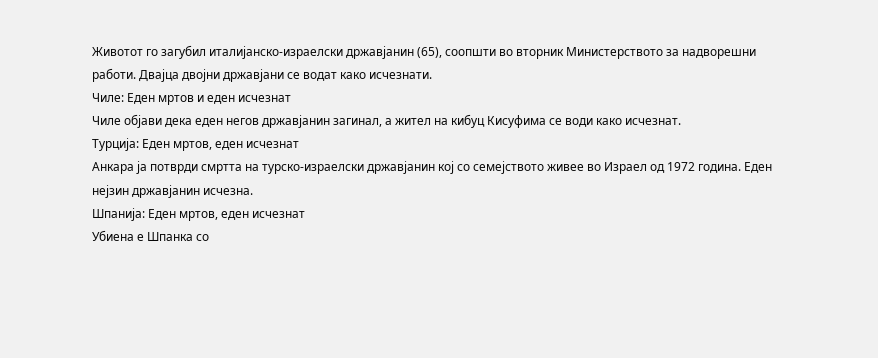Животот го загубил италијанско-израелски државјанин (65), соопшти во вторник Министерството за надворешни работи. Двајца двојни државјани се водат како исчезнати.
Чиле: Еден мртов и еден исчезнат
Чиле објави дека еден негов државјанин загинал, а жител на кибуц Кисуфима се води како исчезнат.
Турција: Еден мртов, еден исчезнат
Анкара ја потврди смртта на турско-израелски државјанин кој со семејството живее во Израел од 1972 година. Еден нејзин државјанин исчезна.
Шпанија: Еден мртов, еден исчезнат
Убиена е Шпанка со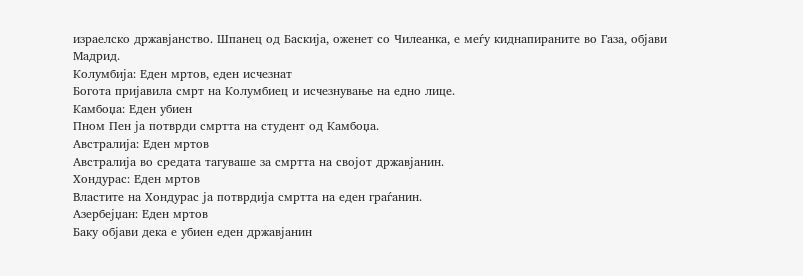израелско државјанство. Шпанец од Баскија, оженет со Чилеанка, е меѓу киднапираните во Газа, објави Мадрид.
Колумбија: Еден мртов, еден исчезнат
Богота пријавила смрт на Колумбиец и исчезнување на едно лице.
Камбоџа: Еден убиен
Пном Пен ја потврди смртта на студент од Камбоџа.
Австралија: Еден мртов
Австралија во средата тагуваше за смртта на својот државјанин.
Хондурас: Еден мртов
Властите на Хондурас ја потврдија смртта на еден граѓанин.
Азербејџан: Еден мртов
Баку објави дека е убиен еден државјанин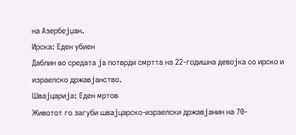на Азербејџан.
Ирска: Еден убиен
Даблин во средата ја потврди смртта на 22-годишна девојка со ирско и израелско државјанство.
Швајцарија: Еден мртов
Животот го загуби швајцарско-израелски државјанин на 70-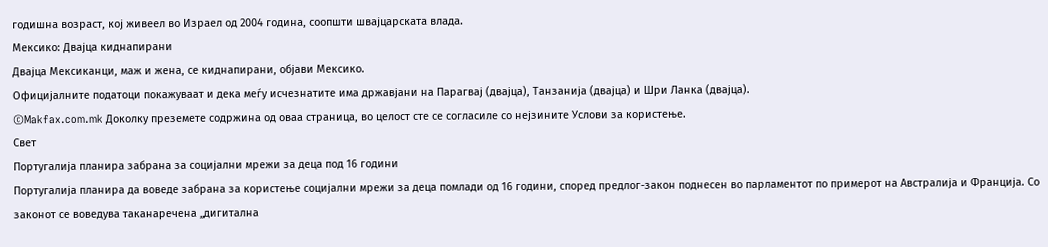годишна возраст, кој живеел во Израел од 2004 година, соопшти швајцарската влада.
Мексико: Двајца киднапирани
Двајца Мексиканци, маж и жена, се киднапирани, објави Мексико.
Официјалните податоци покажуваат и дека меѓу исчезнатите има државјани на Парагвај (двајца), Танзанија (двајца) и Шри Ланка (двајца).
©Makfax.com.mk Доколку преземете содржина од оваа страница, во целост сте се согласиле со нејзините Услови за користење.
Свет
Португалија планира забрана за социјални мрежи за деца под 16 години
Португалија планира да воведе забрана за користење социјални мрежи за деца помлади од 16 години, според предлог-закон поднесен во парламентот по примерот на Австралија и Франција. Со законот се воведува таканаречена „дигитална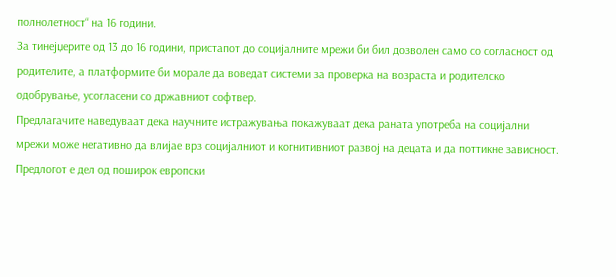полнолетност“ на 16 години.
За тинејџерите од 13 до 16 години, пристапот до социјалните мрежи би бил дозволен само со согласност од родителите, а платформите би морале да воведат системи за проверка на возраста и родителско одобрување, усогласени со државниот софтвер.
Предлагачите наведуваат дека научните истражувања покажуваат дека раната употреба на социјални мрежи може негативно да влијае врз социјалниот и когнитивниот развој на децата и да поттикне зависност.
Предлогот е дел од поширок европски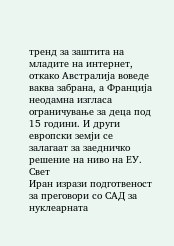тренд за заштита на младите на интернет, откако Австралија воведе ваква забрана, а Франција неодамна изгласа ограничување за деца под 15 години. И други европски земји се залагаат за заедничко решение на ниво на ЕУ.
Свет
Иран изрази подготвеност за преговори со САД за нуклеарната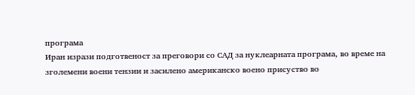програма
Иран изрази подготвеност за преговори со САД за нуклеарната програма, во време на зголемени воени тензии и засилено американско воено присуство во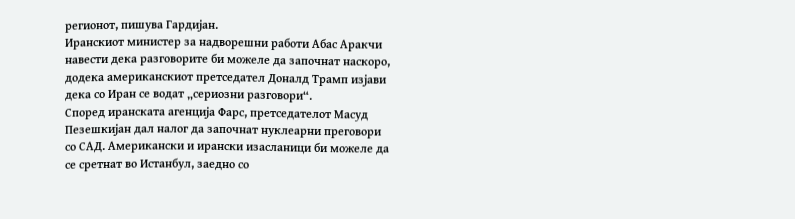регионот, пишува Гардијан.
Иранскиот министер за надворешни работи Абaс Аракчи навести дека разговорите би можеле да започнат наскоро, додека американскиот претседател Доналд Трамп изјави дека со Иран се водат „сериозни разговори“.
Според иранската агенција Фарс, претседателот Масуд Пезешкијан дал налог да започнат нуклеарни преговори со САД. Американски и ирански изасланици би можеле да се сретнат во Истанбул, заедно со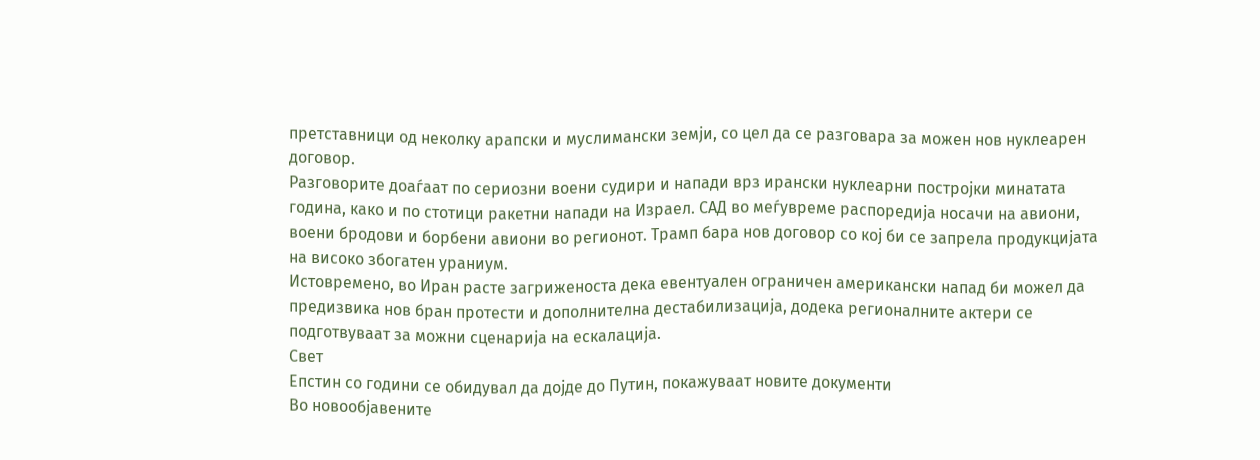претставници од неколку арапски и муслимански земји, со цел да се разговара за можен нов нуклеарен договор.
Разговорите доаѓаат по сериозни воени судири и напади врз ирански нуклеарни постројки минатата година, како и по стотици ракетни напади на Израел. САД во меѓувреме распоредија носачи на авиони, воени бродови и борбени авиони во регионот. Трамп бара нов договор со кој би се запрела продукцијата на високо збогатен ураниум.
Истовремено, во Иран расте загриженоста дека евентуален ограничен американски напад би можел да предизвика нов бран протести и дополнителна дестабилизација, додека регионалните актери се подготвуваат за можни сценарија на ескалација.
Свет
Епстин со години се обидувал да дојде до Путин, покажуваат новите документи
Во новообјавените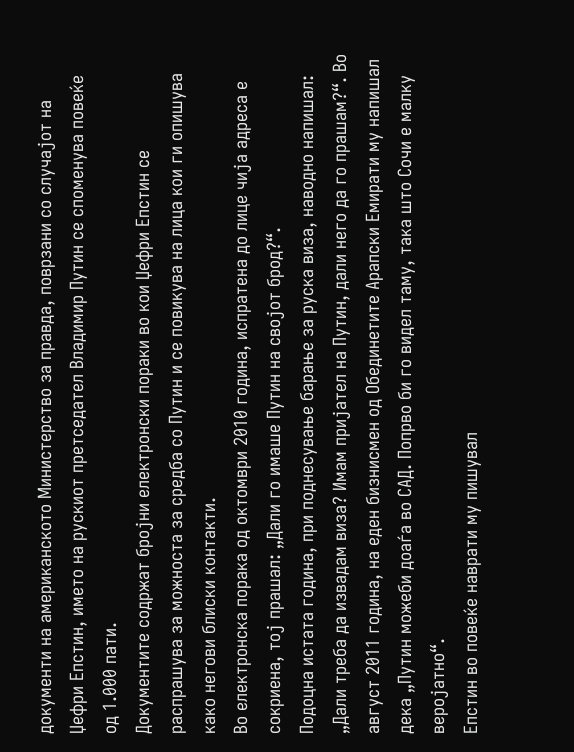документи на американското Министерство за правда, поврзани со случајот на Џефри Епстин, името на рускиот претседател Владимир Путин се споменува повеќе од 1.000 пати.
Документите содржат бројни електронски пораки во кои Џефри Епстин се распрашува за можноста за средба со Путин и се повикува на лица кои ги опишува како негови блиски контакти.
Во електронска порака од октомври 2010 година, испратена до лице чија адреса е сокриена, тој прашал: „Дали го имаше Путин на својот брод?“.
Подоцна истата година, при поднесување барање за руска виза, наводно напишал: „Дали треба да извадам виза? Имам пријател на Путин, дали него да го прашам?“. Во август 2011 година, на еден бизнисмен од Обединетите Арапски Емирати му напишал дека „Путин можеби доаѓа во САД. Попрво би го видел таму, така што Сочи е малку веројатно“.
Епстин во повеќе наврати му пишувал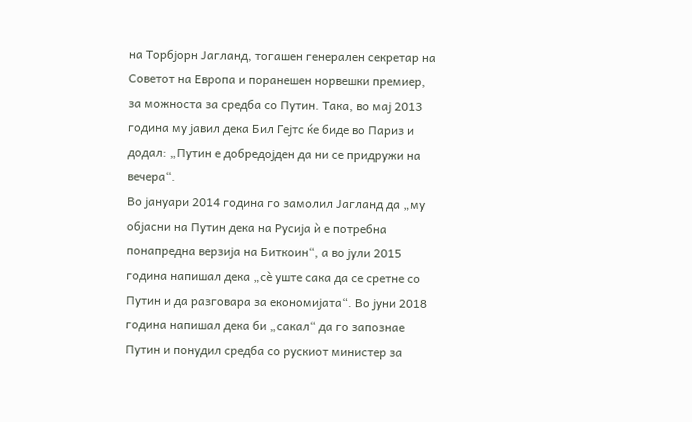на Торбјорн Јагланд, тогашен генерален секретар на Советот на Европа и поранешен норвешки премиер, за можноста за средба со Путин. Така, во мај 2013 година му јавил дека Бил Гејтс ќе биде во Париз и додал: „Путин е добредојден да ни се придружи на вечера“.
Во јануари 2014 година го замолил Јагланд да „му објасни на Путин дека на Русија ѝ е потребна понапредна верзија на Биткоин“, а во јули 2015 година напишал дека „сè уште сака да се сретне со Путин и да разговара за економијата“. Во јуни 2018 година напишал дека би „сакал“ да го запознае Путин и понудил средба со рускиот министер за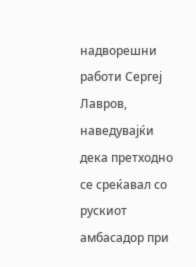надворешни работи Сергеј Лавров, наведувајќи дека претходно се среќавал со рускиот амбасадор при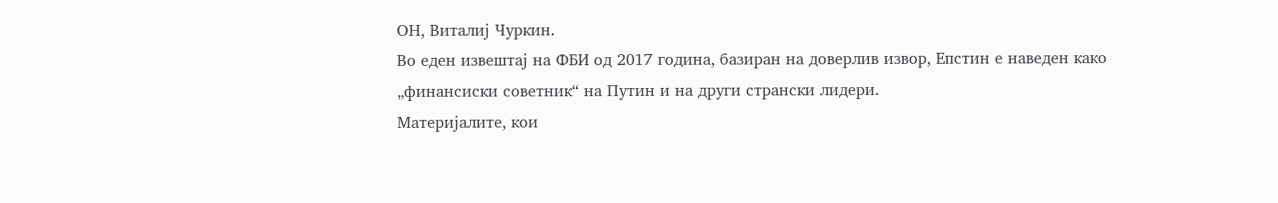ОН, Виталиј Чуркин.
Во еден извештај на ФБИ од 2017 година, базиран на доверлив извор, Епстин е наведен како „финансиски советник“ на Путин и на други странски лидери.
Материјалите, кои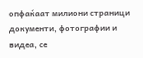опфаќаат милиони страници документи, фотографии и видеа, се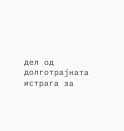дел од долготрајната истрага за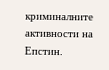криминалните активности на Епстин.